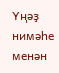Үңәҙ нимәһе менән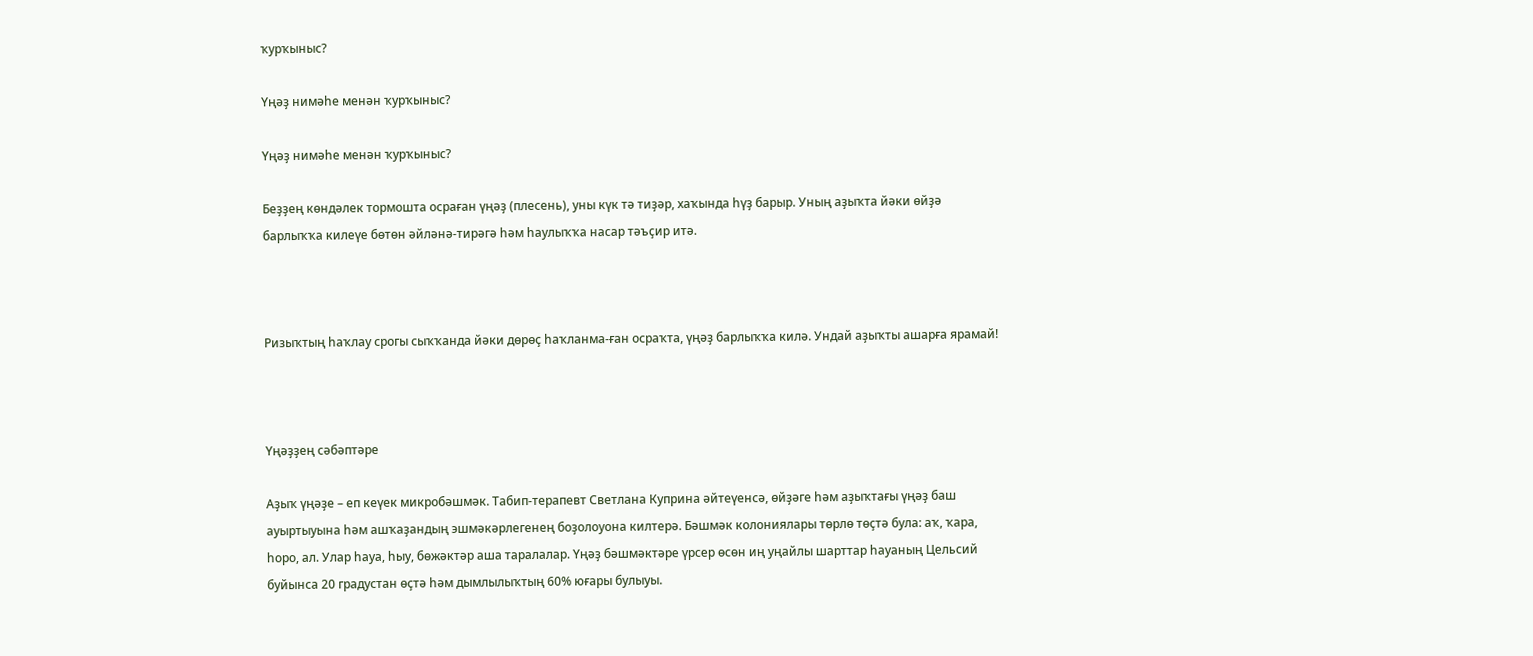ҡурҡыныс?

Үңәҙ нимәһе менән ҡурҡыныс?

Үңәҙ нимәһе менән ҡурҡыныс?

Беҙҙең көндәлек тормошта осраған үңәҙ (плесень), уны күк тә тиҙәр, хаҡында һүҙ барыр. Уның аҙыҡта йәки өйҙә барлыҡҡа килеүе бөтөн әйләнә-тирәгә һәм һаулыҡҡа насар тәъҫир итә.



Ризыҡтың һаҡлау срогы сыҡҡанда йәки дөрөҫ һаҡланма-ған осраҡта, үңәҙ барлыҡҡа килә. Ундай аҙыҡты ашарға ярамай!



Үңәҙҙең сәбәптәре

Аҙыҡ үңәҙе – еп кеүек микробәшмәк. Табип-терапевт Светлана Куприна әйтеүенсә, өйҙәге һәм аҙыҡтағы үңәҙ баш ауыртыуына һәм ашҡаҙандың эшмәкәрлегенең боҙолоуона килтерә. Бәшмәк колониялары төрлө төҫтә була: аҡ, ҡара, һоро, ал. Улар һауа, һыу, бөжәктәр аша таралалар. Үңәҙ бәшмәктәре үрсер өсөн иң уңайлы шарттар һауаның Цельсий буйынса 20 градустан өҫтә һәм дымлылыҡтың 60% юғары булыуы.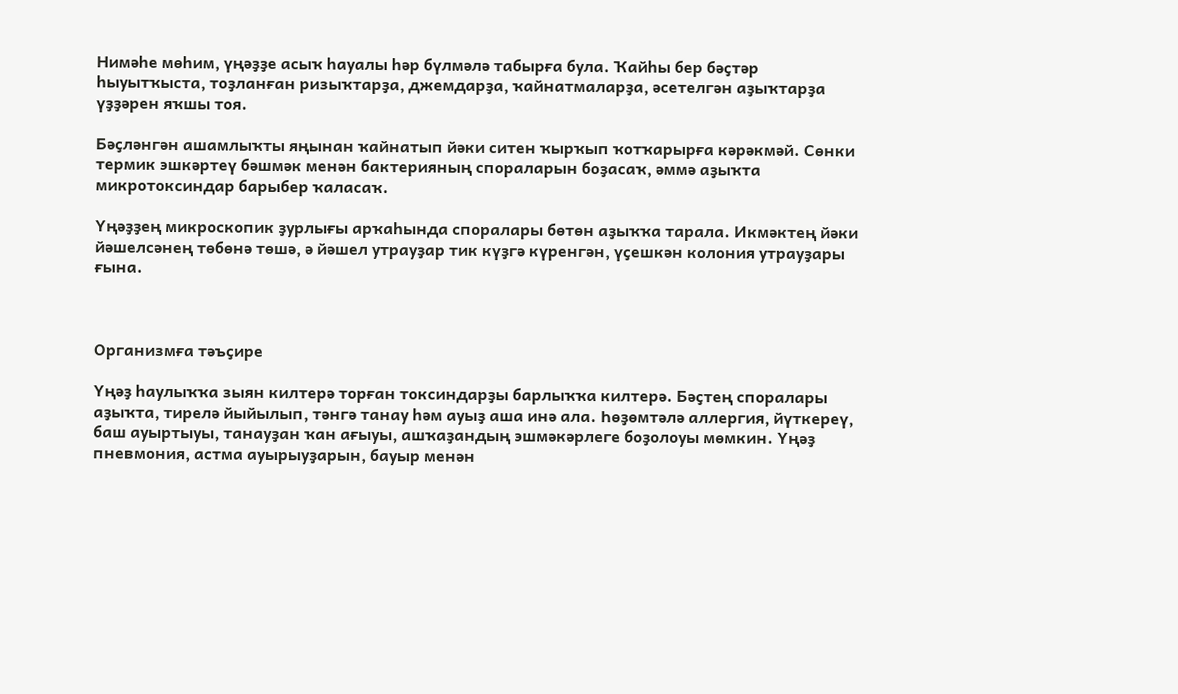Нимәһе мөһим, үңәҙҙе асыҡ һауалы һәр бүлмәлә табырға була. Ҡайһы бер бәҫтәр һыуытҡыста, тоҙланған ризыҡтарҙа, джемдарҙа, ҡайнатмаларҙа, әсетелгән аҙыҡтарҙа үҙҙәрен яҡшы тоя.

Бәҫләнгән ашамлыҡты яңынан ҡайнатып йәки ситен ҡырҡып ҡотҡарырға кәрәкмәй. Сөнки термик эшкәртеү бәшмәк менән бактерияның спораларын боҙасаҡ, әммә аҙыҡта микротоксиндар барыбер ҡаласаҡ.

Үңәҙҙең микроскопик ҙурлығы арҡаһында споралары бөтөн аҙыҡҡа тарала. Икмәктең йәки йәшелсәнең төбөнә төшә, ә йәшел утрауҙар тик күҙгә күренгән, үҫешкән колония утрауҙары ғына.



Организмға тәъҫире

Үңәҙ һаулыҡҡа зыян килтерә торған токсиндарҙы барлыҡҡа килтерә. Бәҫтең споралары аҙыҡта, тирелә йыйылып, тәнгә танау һәм ауыҙ аша инә ала. Һөҙөмтәлә аллергия, йүткереү, баш ауыртыуы, танауҙан ҡан ағыуы, ашҡаҙандың эшмәкәрлеге боҙолоуы мөмкин. Үңәҙ пневмония, астма ауырыуҙарын, бауыр менән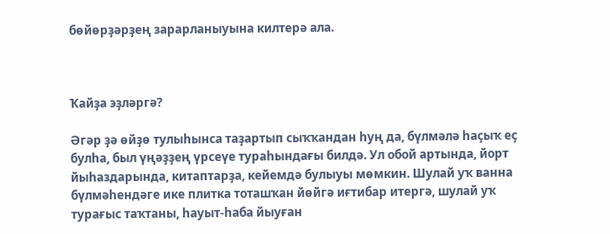бөйөрҙәрҙең зарарланыуына килтерә ала.



Ҡайҙа эҙләргә?

Әгәр ҙә өйҙө тулыһынса таҙартып сыҡҡандан һуң да, бүлмәлә һаҫыҡ еҫ булһа, был үңәҙҙең үрсеүе тураһындағы билдә. Ул обой артында, йорт йыһаздарында, китаптарҙа, кейемдә булыуы мөмкин. Шулай уҡ ванна бүлмәһендәге ике плитка тоташҡан йөйгә иғтибар итергә, шулай уҡ турағыс таҡтаны, һауыт-һаба йыуған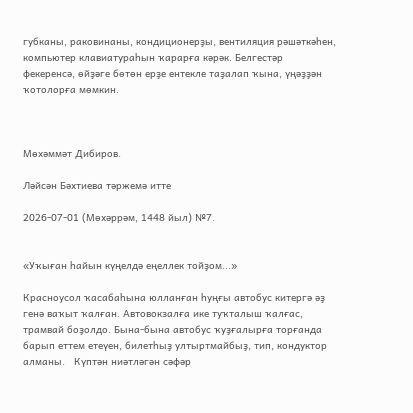губканы, раковинаны, кондиционерҙы, вентиляция рәшәткәһен, компьютер клавиатураһын ҡарарға кәрәк. Белгестәр фекеренсә, өйҙәге бөтөн ерҙе ентекле таҙалап ҡына, үңәҙҙән ҡотолорға мөмкин.



Мөхәммәт Дибиров.

Ләйсән Бәхтиева тәржемә итте

2026-07-01 (Мөхәррәм, 1448 йыл) №7.


«Уҡыған һайын күңелдә еңеллек тойҙом...»

Красноусол ҡасабаһына юлланған һуңғы автобус китергә әҙ генә ваҡыт ҡалған. Автовокзалға ике туҡталыш ҡалғас, трамвай боҙолдо. Бына-бына автобус ҡуҙғалырға торғанда барып еттем етеүен, билетһыҙ ултыртмайбыҙ, тип, кондуктор алманы.   Күптән ниәтләгән сәфәр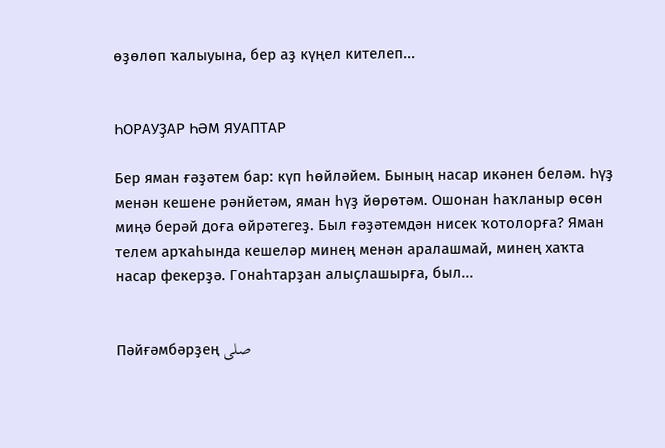өҙөлөп ҡалыуына, бер аҙ күңел кителеп...


ҺОРАУҘАР ҺӘМ ЯУАПТАР

Бер яман ғәҙәтем бар: күп һөйләйем. Бының насар икәнен беләм. Һүҙ менән кешене рәнйетәм, яман һүҙ йөрөтәм. Ошонан һаҡланыр өсөн миңә берәй доға өйрәтегеҙ. Был ғәҙәтемдән нисек ҡотолорға? Яман телем арҡаһында кешеләр минең менән аралашмай, минең хаҡта насар фекерҙә. Гонаһтарҙан алыҫлашырға, был...


Пәйғәмбәрҙең صلى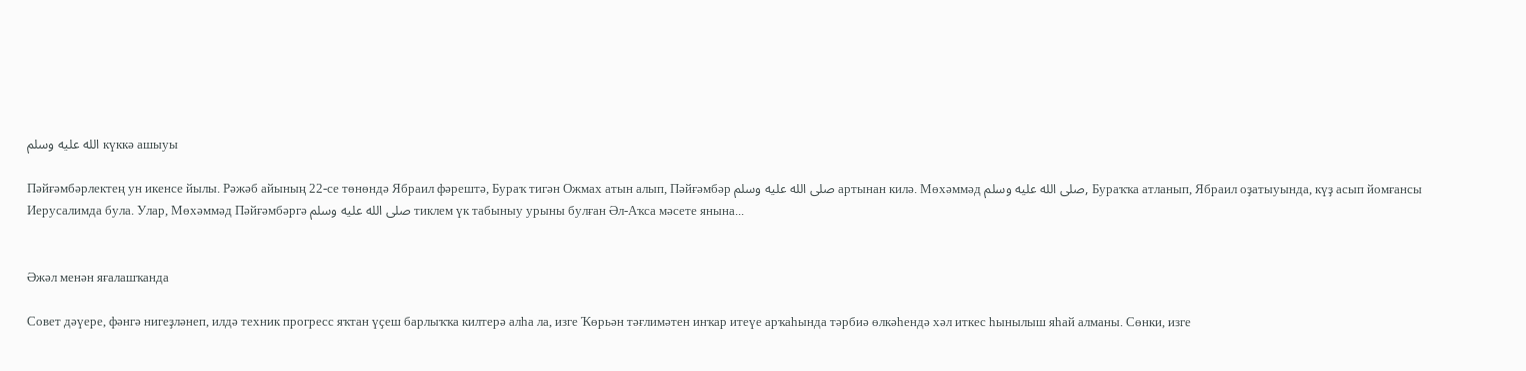الله عليه وسلم күккә ашыуы

Пәйғәмбәрлектең ун икенсе йылы. Рәжәб айының 22-се төнөндә Ябраил фәрештә, Бураҡ тигән Ожмах атын алып, Пәйғәмбәр صلى الله عليه وسلم артынан килә. Мөхәммәд صلى الله عليه وسلم, Бураҡҡа атланып, Ябраил оҙатыуында, күҙ асып йомғансы Иерусалимда була. Улар, Мөхәммәд Пәйғәмбәргә صلى الله عليه وسلم тиклем үк табыныу урыны булған Әл-Аҡса мәсете янына...


Әжәл менән яғалашҡанда

Совет дәүере, фәнгә нигеҙләнеп, илдә техник прогресс яҡтан үҫеш барлыҡҡа килтерә алһа ла, изге Ҡөрьән тәғлимәтен инҡар итеүе арҡаһында тәрбиә өлкәһендә хәл иткес һынылыш яһай алманы. Сөнки, изге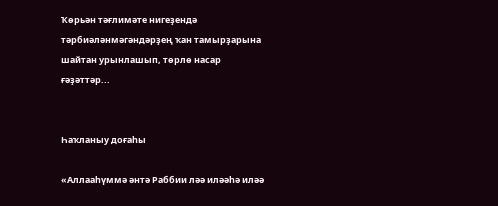Ҡөрьән тәғлимәте нигеҙендә тәрбиәләнмәгәндәрҙең ҡан тамырҙарына шайтан урынлашып, төрлө насар ғәҙәттәр...


Һаҡланыу доғаһы

«Аллааһүммә әнтә Раббии ләә иләәһә иләә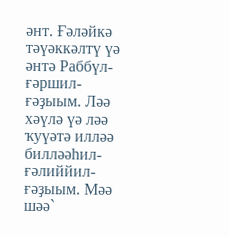әнт. Ғәләйкә тәүәккәлтү үә әнтә Раббүл-ғәршил-ғәҙыым. Ләә хәүлә үә ләә ҡуүәтә илләә билләәһил-ғәлиййил-ғәҙыым. Мәә шәә`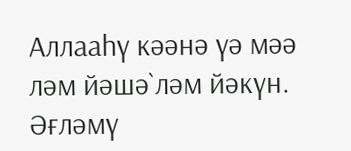Аллааһү кәәнә үә мәә ләм йәшә`ләм йәкүн. Әғләмү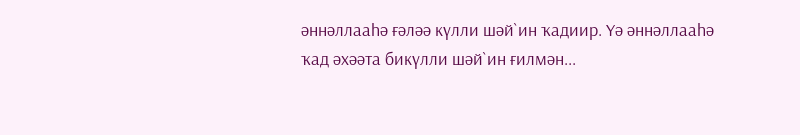әннәллааһә ғәләә күлли шәй`ин ҡадиир. Үә әннәллааһә ҡад әхәәта бикүлли шәй`ин ғилмән...